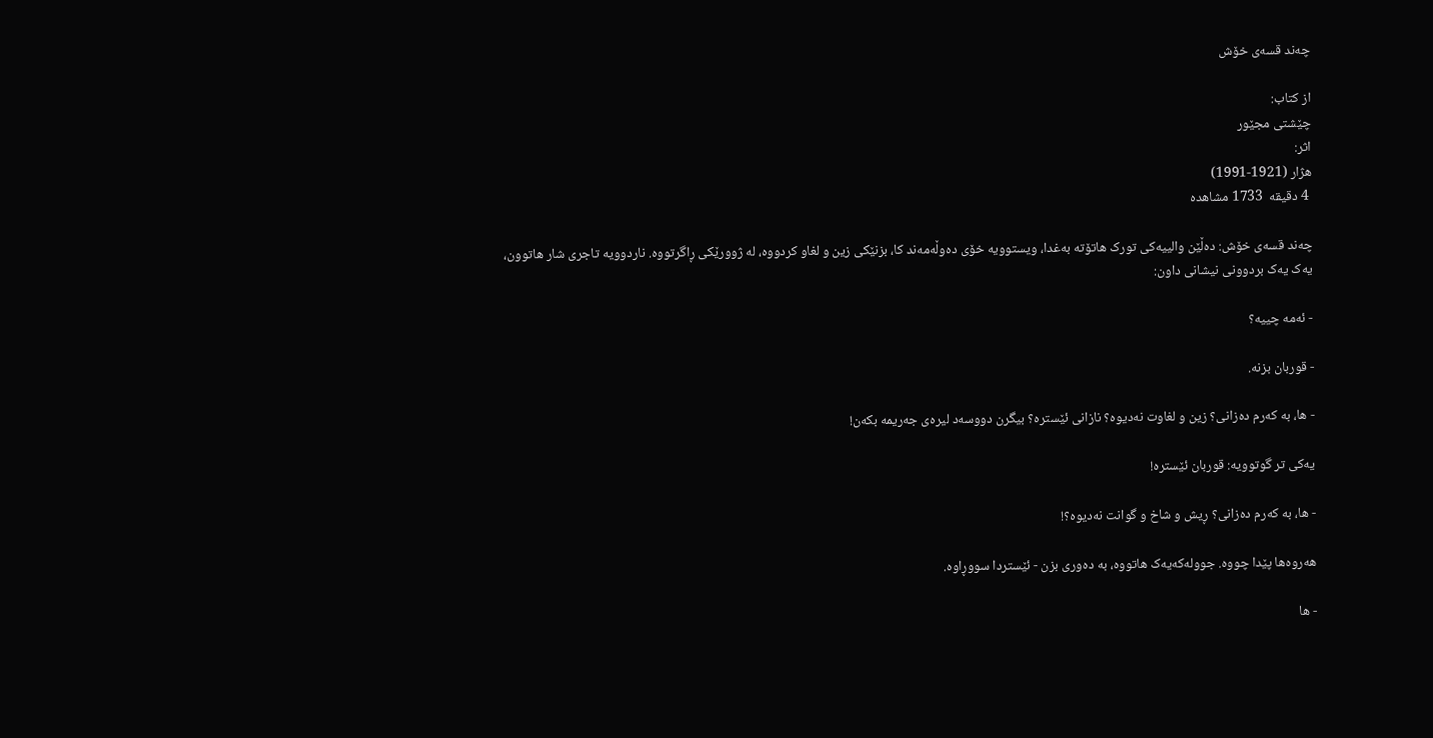چەند قسەی خۆش

از کتاب:
چێشتی مجێور
اثر:
هژار (1921-1991)
 4 دقیقه  1733 مشاهده

چەند قسەی خۆش: دەڵێن والییەکی تورک هاتۆتە بەغدا، ویستوویە خۆی دەوڵەمەند کا، بزنێکی زین و لغاو کردووە، لە ژوورێکی ڕاگرتووە. ناردوویە تاجری شار هاتوون، یەک یەک بردوونی نیشانی داون:

- ئەمە چییە؟

- قوربان بزنە.

- ها، بە کەرم دەزانی؟ زین و لغاوت نەدیوە؟ نازانی ئێسترە؟ بیگرن دووسەد لیرەی جەریمە بکەن!

یەکی تر گوتوویە: قوربان ئێسترە!

- ها، بە کەرم دەزانی؟ ڕیش و شاخ و گوانت نەدیوە؟!

هەروەها پێدا چووە. جوولەکەیەک هاتووە، بە دەوری بزن - ئێستردا سووڕاوە.

- ها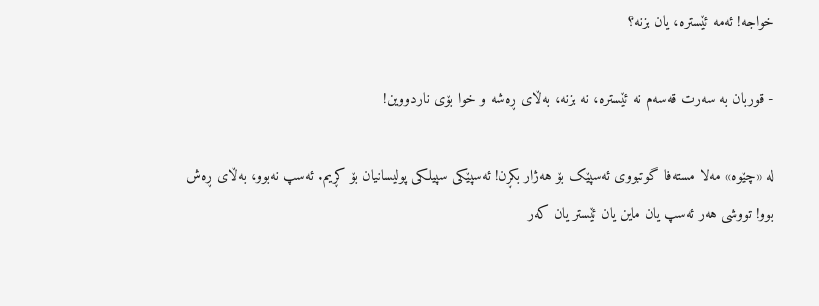خواجە! ئەمە ئێسترە، یان بزنە؟

- قوربان بە سەرت قەسەم نە ئێسترە، نە بزنە، بەڵای ڕەشە و خوا بۆی ناردووین!

لە «چێوە» مەلا مستەفا گوتبووی ئەسپێک بۆ هەژار بکڕن! ئەسپێکی سپیلکی پولیسانیان بۆ کڕیم. ئەسپ نەبوو، بەڵای ڕەش بوو! تووشی هەر ئەسپ یان ماین یان ئێستر یان کەر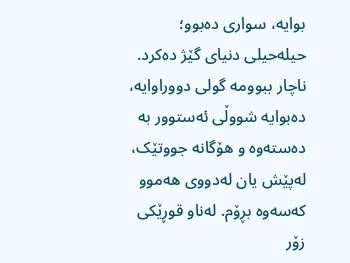بوایە، سواری دەبوو؛ حیلەحیلی دنیای گێژ دەکرد. ناچار ببوومە گولی دووراوایە، دەبوایە شووڵی ئەستوور بە دەستەوە و هۆگانە جووتێک، لەپێش یان لەدووی هەموو کەسەوە بڕۆم. لەناو قوڕێکی زۆر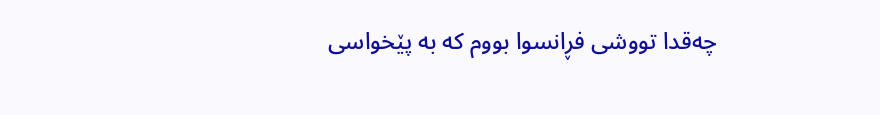چەقدا تووشی فڕانسوا بووم کە بە پێخواسی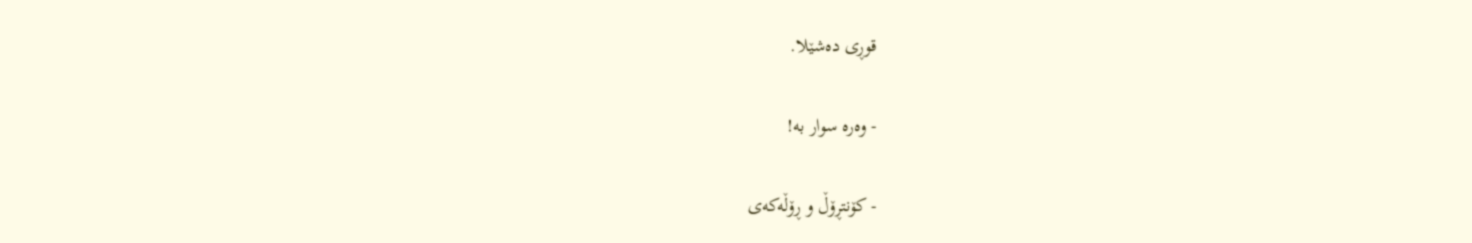قوڕی دەشێلا.

- وەرە سوار بە!

- کۆنتڕۆڵ و ڕۆڵەکەی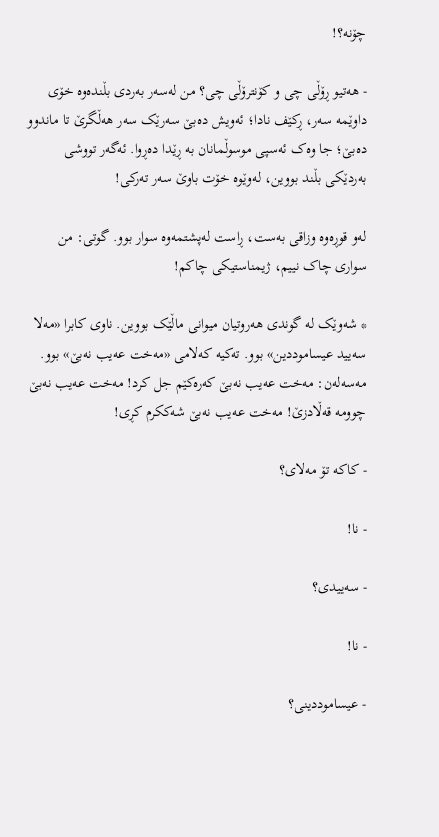چۆنە؟!

- هەتیو ڕۆڵی چی و کۆنترۆڵی چی؟ من لەسەر بەردی بڵندەوە خۆی داوێمە سەر، ڕکێف نادا؛ ئەویش دەبێ سەرێک سەر هەڵگرێ تا ماندوو دەبێ؛ جا وەک ئەسپی موسوڵمانان بە ڕێدا دەڕوا. ئەگەر تووشی بەردێکی بڵند بووین، لەوێوە خۆت باوێ سەر تەرکی!

لەو قوڕەوە وزاقی بەست، ڕاست لەپشتمەوە سوار بوو. گوتی: من سواری چاک نییم، ژیمناستیکی چاکم!

* شەوێک لە گوندی هەروتیان میوانی ماڵێک بووین. ناوی کابرا «مەلا سەیید عیساموددین» بوو. تەکیە کەلامی «مەخت عەیب نەبێ» بوو. مەسەلەن: مەخت عەیب نەبێ کەرەکێم جل کرد! مەخت عەیب نەبێ چوومە قەڵادزێ! مەخت عەیب نەبێ شەککرم کڕی!

- کاکە تۆ مەلای؟

- نا!

- سەییدی؟

- نا!

- عیساموددینی؟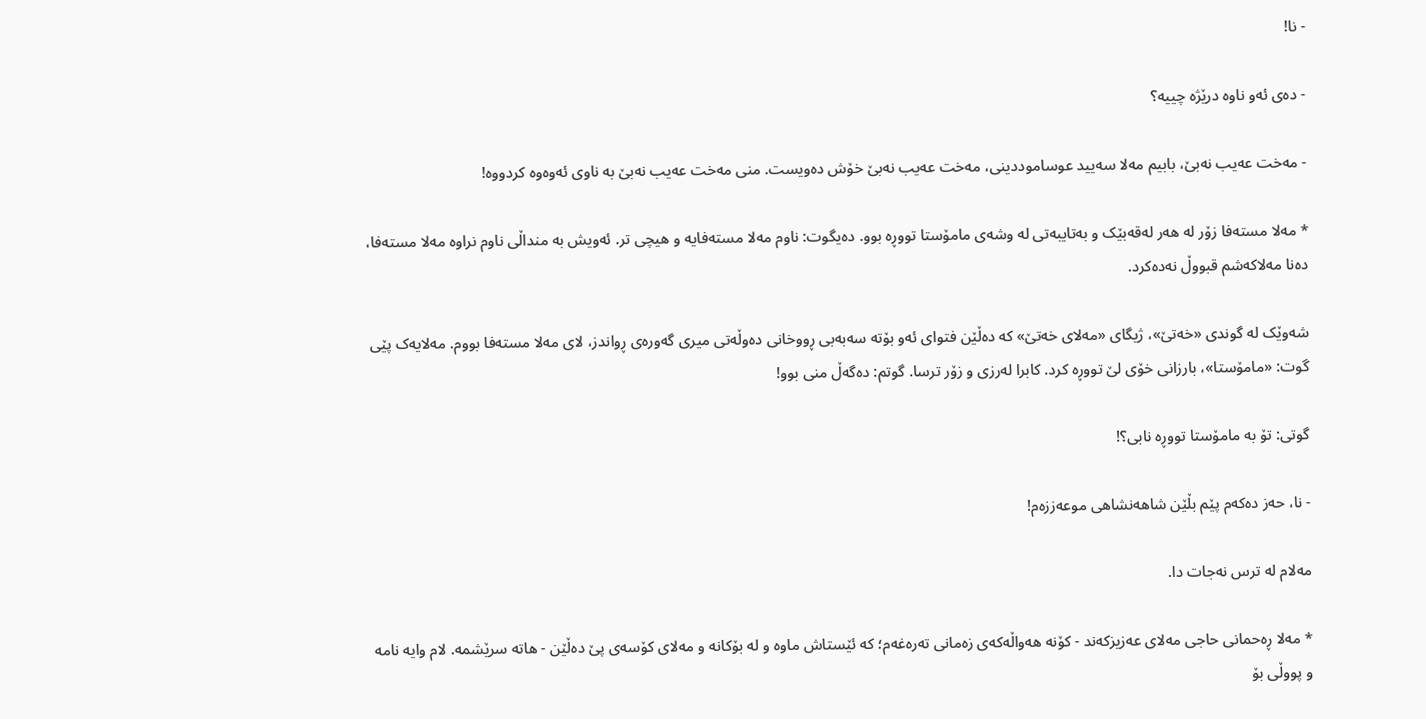- نا!

- دەی ئەو ناوە درێژە چییە؟

- مەخت عەیب نەبێ، بابیم مەلا سەیید عوساموددینی، مەخت عەیب نەبێ خۆش دەویست. منی مەخت عەیب نەبێ بە ناوی ئەوەوە کردووە!

* مەلا مستەفا زۆر لە هەر لەقەبێک و بەتایبەتی لە وشەی مامۆستا تووڕە بوو. دەیگوت: ناوم مەلا مستەفایە و هیچی تر. ئەویش بە منداڵی ناوم نراوە مەلا مستەفا، دەنا مەلاکەشم قبووڵ نەدەکرد.

شەوێک لە گوندی «خەتێ»، ژیگای «مەلای خەتێ» کە دەڵێن فتوای ئەو بۆتە سەبەبی ڕووخانی دەوڵەتی میری گەورەی ڕواندز، لای مەلا مستەفا بووم. مەلایەک پێی گوت: «مامۆستا»، بارزانی خۆی لێ تووڕە کرد. کابرا لەرزی و زۆر ترسا. گوتم: دەگەڵ منی بوو!

گوتی: تۆ بە مامۆستا تووڕە نابی؟!

- نا، حەز دەکەم پێم بڵێن شاهەنشاهی موعەززەم!

مەلام لە ترس نەجات دا.

* مەلا ڕەحمانی حاجی مەلای عەزیزکەند - کۆنە هەواڵەکەی زەمانی تەرەغەم؛ کە ئێستاش ماوە و لە بۆکانە و مەلای کۆسەی پێ دەڵێن - هاتە سرێشمە. لام وایە نامە و پووڵی بۆ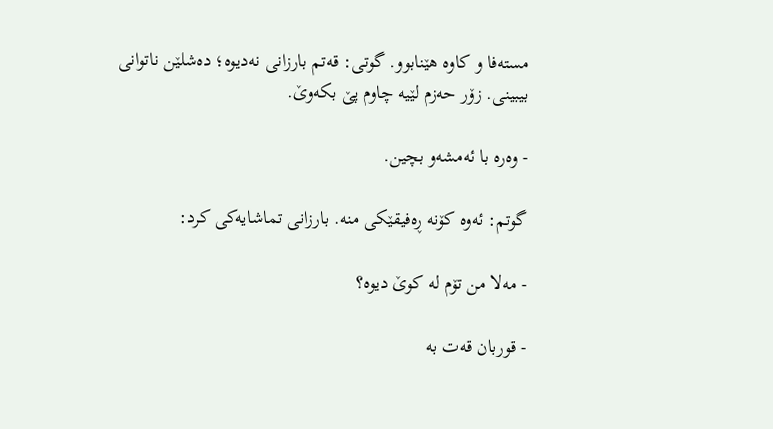مستەفا و کاوە هێنابوو. گوتی: قەتم بارزانی نەدیوە؛ دەشلێن ناتوانی بیبینی. زۆر حەزم لێیە چاوم پێ بکەوێ.

- وەرە با ئەمشەو بچین.

گوتم: ئەوە کۆنە ڕەفیقێکی منە. بارزانی تماشایەکی کرد:

- مەلا من تۆم لە کوێ دیوە؟

- قوربان قەت بە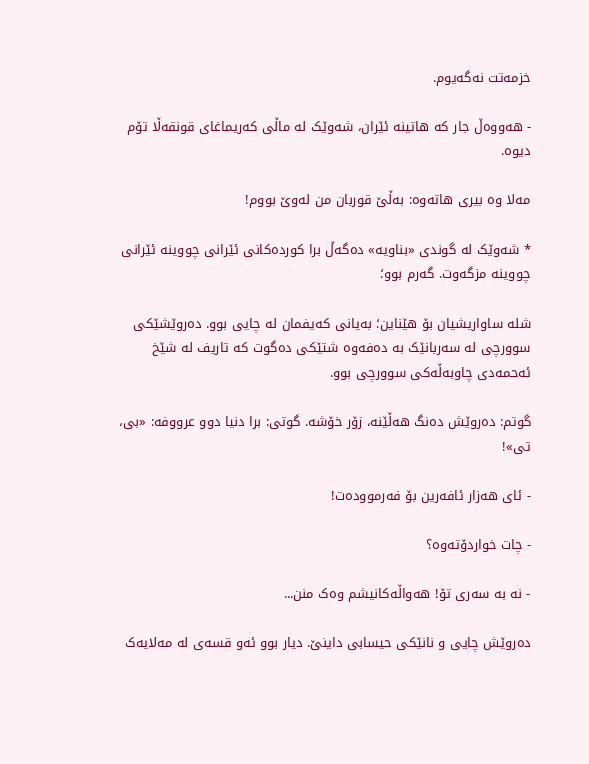خزمەتت نەگەیوم.

- هەووەڵ جار کە هاتینە ئێران، شەوێک لە ماڵی کەریماغای قونقەڵا تۆم دیوە.

مەلا وە بیری هاتەوە: بەڵێ قوربان من لەوێ بووم!

* شەوێک لە گوندی «بناویە» دەگەڵ برا کوردەکانی ئێرانی چووینە ئێرانی چووینە مزگەوت. گەرم بوو؛

شلە ساواریشیان بۆ هێناین؛ بەیانی کەیفمان لە چایی بوو. دەروێشێکی سوورچی لە سەربانێک بە دەفەوە شتێکی دەگوت کە تاریف لە شێخ ئەحمەدی چاوبەڵەکی سوورچی بوو.

گوتم: دەروێش دەنگ هەڵێنە، زۆر خۆشە. گوتی: برا دنیا دوو عرووفە: «بی، تی»!

- ئای هەزار ئافەرین بۆ فەرموودەت!

- چات خواردۆتەوە؟

- نە بە سەری تۆ! هەواڵەکانیشم وەک منن...

دەروێش چایی و نانێکی حیسابی داینێ. دیار بوو ئەو قسەی لە مەلایەک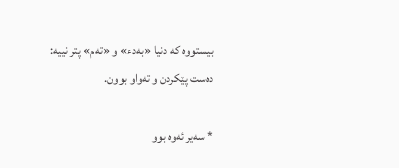بیستووە کە دنیا «بەدء» و «تەم» پتر نییە: دەست پێکردن و تەواو بوون.

* سەیر ئەوە بوو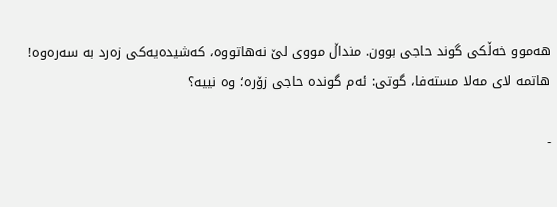هەموو خەڵکی گوند حاجی بوون. منداڵ مووی لێ نەهاتووە، کەشیدەیەکی زەرد بە سەرەوە! هاتمە لای مەلا مستەفا، گوتی: ئەم گوندە حاجی زۆرە؛ وە نییە؟

-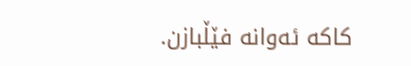کاکە ئەوانە فێڵبازن.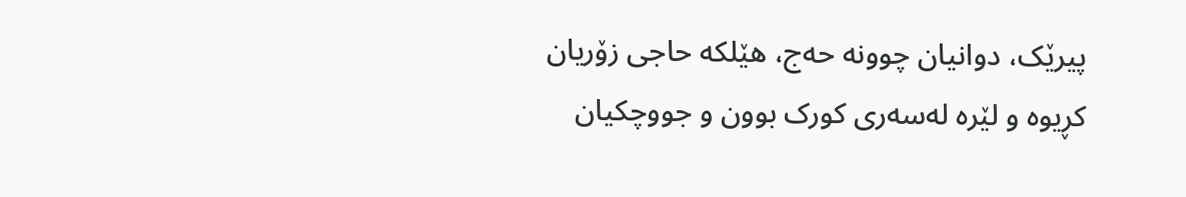پیرێک، دوانیان چوونە حەج، هێلکە حاجی زۆریان کڕیوە و لێرە لەسەری کورک بوون و جووچکیان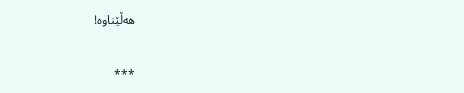هەڵێناوە!

***